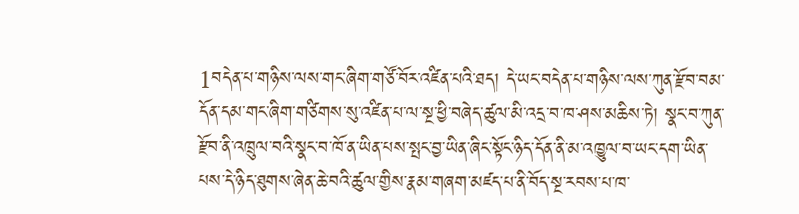1བདེན་པ་གཉིས་ལས་གང་ཞིག་གཙོ་བོར་འཛིན་པའི་ཐད། དེ་ཡང་བདེན་པ་གཉིས་ལས་ཀུན་རྫོབ་བམ་དོན་དམ་གང་ཞིག་གཙིགས་སུ་འཛིན་པ་ལ་སྔ་ཕྱི་བཞེད་ཚུལ་མི་འདྲ་བ་ཁ་ཤས་མཆིས་ཏེ། སྣང་བ་ཀུན་རྫོབ་ནི་འཁྲུལ་བའི་སྣང་བ་ཁོ་ན་ཡིན་པས་སྤང་བྱ་ཡིན་ཞིང་སྟོང་ཉིད་དོན་ནི་མ་འཁྱུལ་བ་ཡང་དག་ཡིན་པས་དེ་ཉིད་ཐུགས་ཞེན་ཆེ་བའི་ཚུལ་གྱིས་རྣམ་གཞག་མཛད་པ་ནི་བོད་སྔ་རབས་པ་ཁ་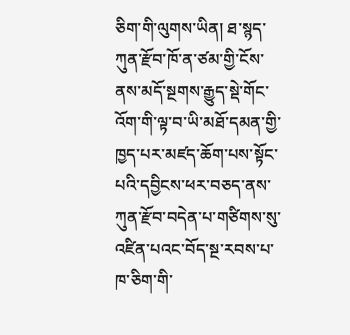ཅིག་གི་ལུགས་ཡིན། ཐ་སྙད་ཀུན་རྫོབ་ཁོ་ན་ཙམ་གྱི་ངོས་ནས་མདོ་སྔགས་རྒྱུད་སྡེ་གོང་འོག་གི་ལྟ་བ་ཡི་མཐོ་དམན་གྱི་ཁྱད་པར་མཛད་ཆོག་པས་སྟོང་པའི་དབྱིངས་ཕར་བཅད་ནས་ཀུན་རྫོབ་བདེན་པ་གཙིགས་སུ་འཛིན་པའང་བོད་སྔ་རབས་པ་ཁ་ཅིག་གི་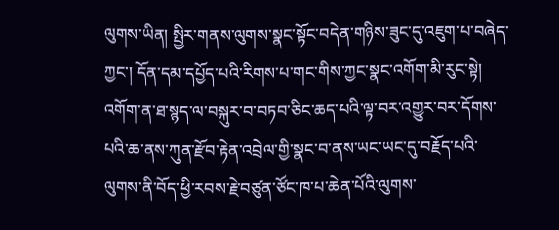ལུགས་ཡིན། སྤྱིར་གནས་ལུགས་སྣང་སྟོང་བདེན་གཉིས་ཟུང་དུ་འཇུག་པ་བཞེད་ཀྱང་། དོན་དམ་དཔྱོད་པའི་རིགས་པ་གང་གིས་ཀྱང་སྣང་འགོག་མི་རུང་སྟེ། འགོག་ན་ཐ་སྙད་ལ་བསྐུར་བ་བཏབ་ཅིང་ཆད་པའི་ལྟ་བར་འགྱུར་བར་དོགས་པའི་ཆ་ནས་ཀུན་རྫོབ་རྟེན་འབྲེལ་གྱི་སྣང་བ་ནས་ཡང་ཡང་དུ་བརྗོད་པའི་ལུགས་ནི་བོད་ཕྱི་རབས་རྗེ་བཙུན་ཙོང་ཁ་པ་ཆེན་པོའི་ལུགས་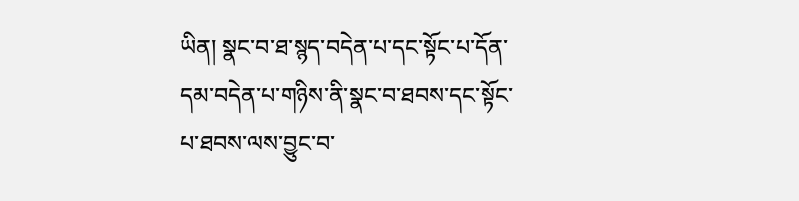ཡིན། སྣང་བ་ཐ་སྙད་བདེན་པ་དང་སྟོང་པ་དོན་དམ་བདེན་པ་གཉིས་ནི་སྣང་བ་ཐབས་དང་སྟོང་པ་ཐབས་ལས་བྱུང་བ་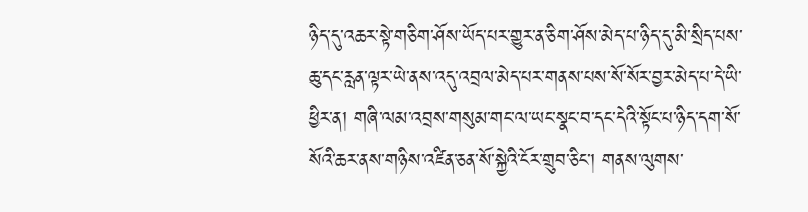ཉིད་དུ་འཆར་སྟེ་གཅིག་ཤོས་ཡོད་པར་གྱུར་ན་ཅིག་ཤོས་མེད་པ་ཉིད་དུ་མི་སྲིད་པས་ཆུ་དང་རླན་ལྟར་ཡེ་ནས་འདུ་འབྲལ་མེད་པར་གནས་པས་སོ་སོར་བྱར་མེད་པ་དེ་ཡི་ཕྱིར་ན། གཞི་ལམ་འབྲས་གསུམ་གང་ལ་ཡང་སྣང་བ་དང་དེའི་སྟོང་པ་ཉིད་དག་སོ་སོའི་ཆར་ནས་གཉིས་འཛིན་ཅན་སོ་སྐྱེའི་ངོར་གྲུབ་ཅིང་། གནས་ལུགས་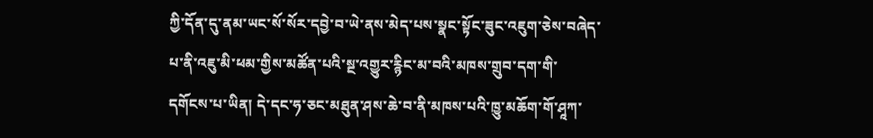ཀྱི་དོན་དུ་ནམ་ཡང་སོ་སོར་དབྱེ་བ་ཡེ་ནས་མེད་པས་སྣང་སྟོང་ཟུང་འཇུག་ཅེས་བཞེད་པ་ནི་འཇུ་མི་ཕམ་གྱིས་མཚོན་པའི་སྔ་འགྱུར་རྙིང་མ་བའི་མཁས་གྲུབ་དག་གི་དགོངས་པ་ཡིན། དེ་དང་ཧ་ཅང་མཐུན་ཤས་ཆེ་བ་ནི་མཁས་པའི་ཁྱུ་མཆོག་གོ་ཤཱཀ་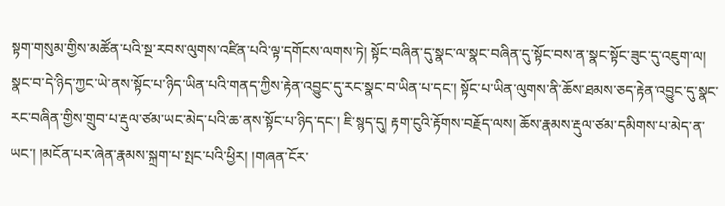སྟག་གསུམ་གྱིས་མཚོན་པའི་སྔ་རབས་ལུགས་འཛིན་པའི་ལྟ་དགོངས་ལགས་ཏེ། སྟོང་བཞིན་དུ་སྣང་ལ་སྣང་བཞིན་དུ་སྟོང་བས་ན་སྣང་སྟོང་ཟུང་དུ་འཇུག་ལ། སྣང་བ་དེ་ཉིད་ཀྱང་ཡེ་ནས་སྟོང་པ་ཉིད་ཡིན་པའི་གནད་ཀྱིས་རྟེན་འབྱུང་དུ་རང་སྣང་བ་ཡིན་པ་དང་། སྟོང་པ་ཡིན་ལུགས་ནི་ཆོས་ཐམས་ཅད་རྟེན་འབྱུང་དུ་སྣང་རང་བཞིན་གྱིས་གྲུབ་པ་རྡུལ་ཙམ་ཡང་མེད་པའི་ཆ་ནས་སྟོང་པ་ཉིད་དང་། ཇི་སྙད་དུ། རྟག་ངུའི་རྟོགས་བརྗོད་ལས། ཆོས་རྣམས་རྡུལ་ཙམ་དམིགས་པ་མེད་ན་ཡང་། །མངོན་པར་ཞེན་རྣམས་སྐྲག་པ་སྤང་པའི་ཕྱིར། །གཞན་ངོར་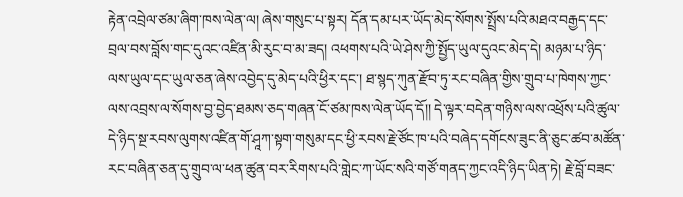རྟེན་འབྲེལ་ཙམ་ཞིག་ཁས་ལེན་ལ། ཞེས་གསུང་པ་སྟར། དོན་དམ་པར་ཡོད་མེད་སོགས་སྤྲོས་པའི་མཐའ་བརྒྱད་དང་བྲལ་བས་བློས་གང་དུའང་འཛིན་མི་རུང་བ་མ་ཟད། འཕགས་པའི་ཡེ་ཤེས་ཀྱི་སྤྱོད་ཡུལ་དུའང་མེད་དེ། མཉམ་པ་ཉིད་ལས་ཡུལ་དང་ཡུལ་ཅན་ཞེས་འབྱེད་དུ་མེད་པའི་ཕྱིར་དང་། ཐ་སྙད་ཀུན་རྫོབ་ཏུ་རང་བཞིན་གྱིས་གྲུབ་པ་ཁེགས་ཀྱང་ལས་འབྲས་ལ་སོགས་བྱ་བྱེད་ཐམས་ཅད་གཞན་ངོ་ཙམ་ཁས་ལེན་ཡོད་དོ།། དེ་ལྟར་བདེན་གཉིས་ལས་འཕྲོས་པའི་ཚུལ་དེ་ཉིད་སྔ་རབས་ལུགས་འཛིན་གོ་ཤཱཀ་སྟག་གསུམ་དང་ཕྱི་རབས་རྗེ་ཙོང་ཁ་པའི་བཞེད་དགོངས་ཟུང་ནི་ཅུང་ཚབ་མཚོན་རང་བཞིན་ཅན་དུ་གྲུབ་ལ་ཕན་ཚུན་བར་རིགས་པའི་གླེང་ཀ་ཡོང་སའི་གཙོ་གནད་ཀྱང་འདི་ཉིད་ཡིན་ཏེ། རྗེ་བློ་བཟང་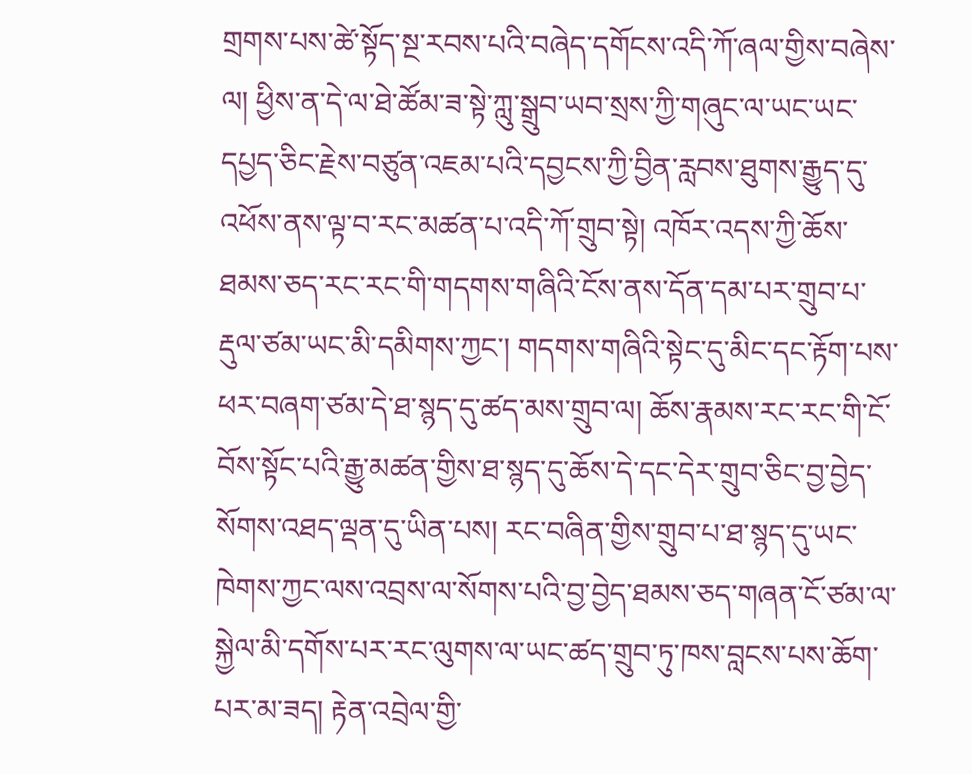གྲགས་པས་ཚེ་སྟོད་སྔ་རབས་པའི་བཞེད་དགོངས་འདི་ཀོ་ཞལ་གྱིས་བཞེས་ལ། ཕྱིས་ན་དེ་ལ་ཐེ་ཚོམ་ཟ་སྟེ་ཀླུ་སྒྲུབ་ཡབ་སྲས་ཀྱི་གཞུང་ལ་ཡང་ཡང་དཔྱད་ཅིང་རྗེས་བཙུན་འཇམ་པའི་དབྱངས་ཀྱི་བྱིན་རླབས་ཐུགས་རྒྱུད་དུ་འཕོས་ནས་ལྟ་བ་རང་མཚན་པ་འདི་ཀོ་གྲུབ་སྟེ། འཁོར་འདས་ཀྱི་ཆོས་ཐམས་ཅད་རང་རང་གི་གདགས་གཞིའི་ངོས་ནས་དོན་དམ་པར་གྲུབ་པ་རྡུལ་ཙམ་ཡང་མི་དམིགས་ཀྱང་། གདགས་གཞིའི་སྟེང་དུ་མིང་དང་རྟོག་པས་ཕར་བཞག་ཙམ་དེ་ཐ་སྙད་དུ་ཚད་མས་གྲུབ་ལ། ཆོས་རྣམས་རང་རང་གི་ངོ་བོས་སྟོང་པའི་རྒྱུ་མཚན་གྱིས་ཐ་སྙད་དུ་ཆོས་དེ་དང་དེར་གྲུབ་ཅིང་བྱ་བྱེད་སོགས་འཐད་ལྡན་དུ་ཡིན་པས། རང་བཞིན་གྱིས་གྲུབ་པ་ཐ་སྙད་དུ་ཡང་ཁེགས་ཀྱང་ལས་འབྲས་ལ་སོགས་པའི་བྱ་བྱེད་ཐམས་ཅད་གཞན་ངོ་ཙམ་ལ་སྐྱེལ་མི་དགོས་པར་རང་ལུགས་ལ་ཡང་ཚད་གྲུབ་ཏུ་ཁས་བླངས་པས་ཆོག་པར་མ་ཟད། རྟེན་འབྲེལ་གྱི་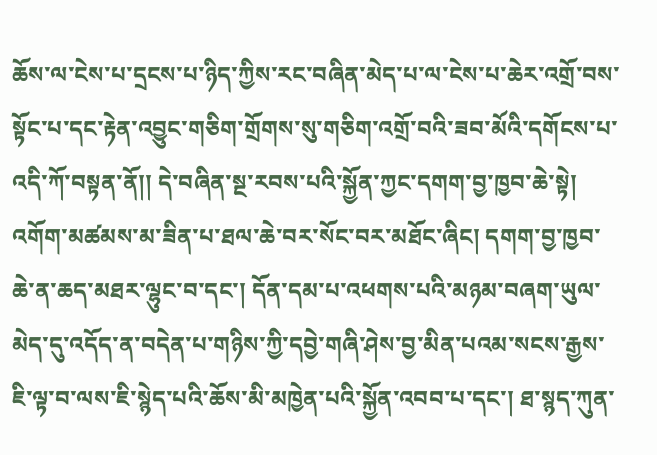ཆོས་ལ་ངེས་པ་དྲངས་པ་ཉིད་ཀྱིས་རང་བཞིན་མེད་པ་ལ་ངེས་པ་ཆེར་འགྲོ་བས་སྟོང་པ་དང་རྟེན་འབྱུང་གཅིག་གྲོགས་སུ་གཅིག་འགྲོ་བའི་ཟབ་མོའི་དགོངས་པ་འདི་ཀོ་བསྟན་ནོ།། དེ་བཞིན་སྔ་རབས་པའི་སྐྱོན་ཀྱང་དགག་བྱ་ཁྱབ་ཆེ་སྟེ། འགོག་མཚམས་མ་ཟིན་པ་ཐལ་ཆེ་བར་སོང་བར་མཐོང་ཞིང། དགག་བྱ་ཁྱབ་ཆེ་ན་ཆད་མཐར་ལྷུང་བ་དང་། དོན་དམ་པ་འཕགས་པའི་མཉམ་བཞག་ཡུལ་མེད་དུ་འདོད་ན་བདེན་པ་གཉིས་ཀྱི་དབྱེ་གཞི་ཤེས་བྱ་མིན་པའམ་སངས་རྒྱས་ཇི་ལྟ་བ་ལས་ཇི་སྙེད་པའི་ཆོས་མི་མཁྱེན་པའི་སྐྱོན་འབབ་པ་དང་། ཐ་སྙད་ཀུན་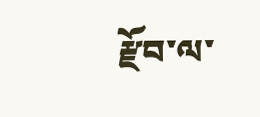རྫོབ་ལ་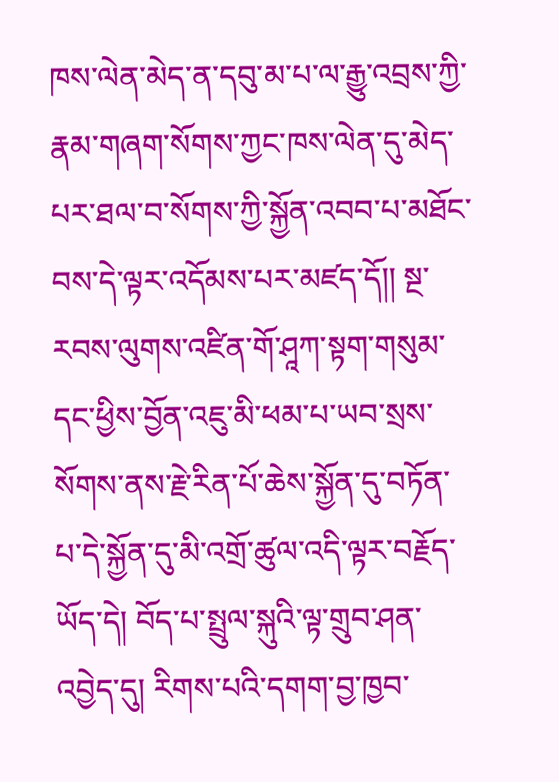ཁས་ལེན་མེད་ན་དབུ་མ་པ་ལ་རྒྱུ་འབྲས་ཀྱི་རྣམ་གཞག་སོགས་ཀྱང་ཁས་ལེན་དུ་མེད་པར་ཐལ་བ་སོགས་ཀྱི་སྐྱོན་འབབ་པ་མཐོང་བས་དེ་ལྟར་འདོམས་པར་མཛད་དོ།། སྔ་རབས་ལུགས་འཛིན་གོ་ཤཱཀ་སྟག་གསུམ་དང་ཕྱིས་བྱོན་འཇུ་མི་ཕམ་པ་ཡབ་སྲས་སོགས་ནས་རྗེ་རིན་པོ་ཆེས་སྐྱོན་དུ་བཏོན་པ་དེ་སྐྱོན་དུ་མི་འགྲོ་ཚུལ་འདི་ལྟར་བརྗོད་ཡོད་དེ། བོད་པ་སྤྲུལ་སྐུའི་ལྟ་གྲུབ་ཤན་འབྱེད་དུ། རིགས་པའི་དགག་བྱ་ཁྱབ་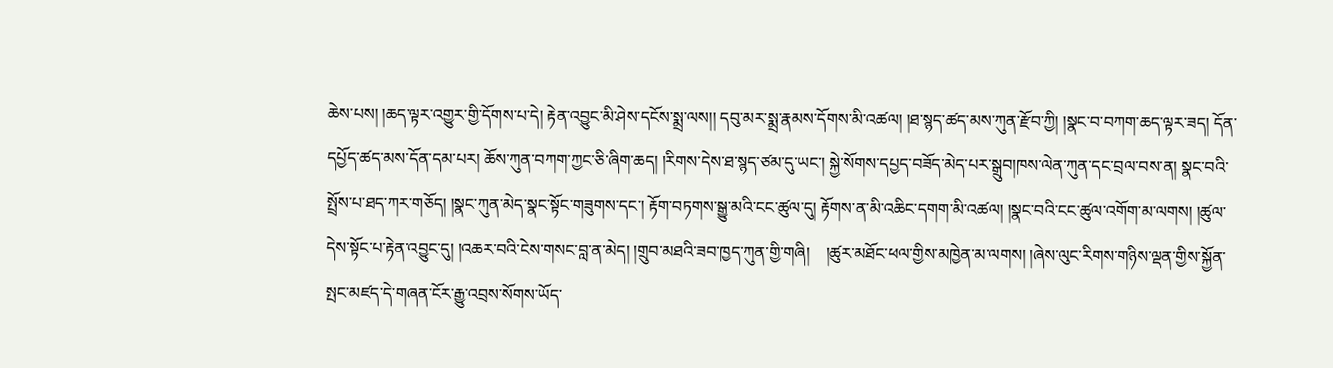ཆེས་པས། །ཆད་ལྟར་འགྱུར་གྱི་དོགས་པ་དེ། རྟེན་འབྱུང་མི་ཤེས་དངོས་སྨྲ་ལས།། དབུ་མར་སྨྲ་རྣམས་དོགས་མི་འཚལ། །ཐ་སྙད་ཚད་མས་ཀུན་རྫོབ་ཀྱི། །སྣང་བ་བཀག་ཆད་ལྟར་ཟད། དོན་དཔྱོད་ཚད་མས་དོན་དམ་པར། ཆོས་ཀུན་བཀག་ཀྱང་ཅི་ཞིག་ཆད། །རིགས་དེས་ཐ་སྙད་ཙམ་དུ་ཡང་། སྐྱེ་སོགས་དཔྱད་བཟོད་མེད་པར་སྒྲུབ།ཁས་ལེན་ཀུན་དང་བྲལ་བས་ན། སྣང་བའི་སྤྲོས་པ་ཐད་ཀར་གཅོད། །སྣང་ཀུན་མེད་སྣང་སྟོང་གཟུགས་དང་། རྟོག་བཏགས་སྒྱུ་མའི་ངང་ཚུལ་དུ། རྟོགས་ན་མི་འཆིང་དགག་མི་འཚལ། །སྣང་བའི་ངང་ཚུལ་འགོག་མ་ལགས། །ཚུལ་དེས་སྟོང་པ་རྟེན་འབྱུང་དུ། །འཆར་བའི་ངེས་གསང་བླ་ན་མེད། །གྲུབ་མཐའི་ཟབ་ཁྱད་ཀུན་གྱི་གཞི།    །ཚུར་མཐོང་ཕལ་གྱིས་མཁྱེན་མ་ལགས། །ཞེས་ལུང་རིགས་གཉིས་ལྡན་གྱིས་སྐྱོན་སྤང་མཛད་དེ་གཞན་ངོར་རྒྱུ་འབྲས་སོགས་ཡོད་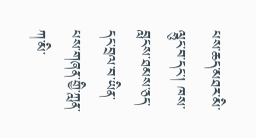པས་ཆད་མཐར་མི་ལྷུང་བ་དང་། ཁས་བླངས་ཐམས་ཅད་དང་བྲལ་བ་ཡིན་པས་གཞན་གྱི་ཀླན་ཀ་མི་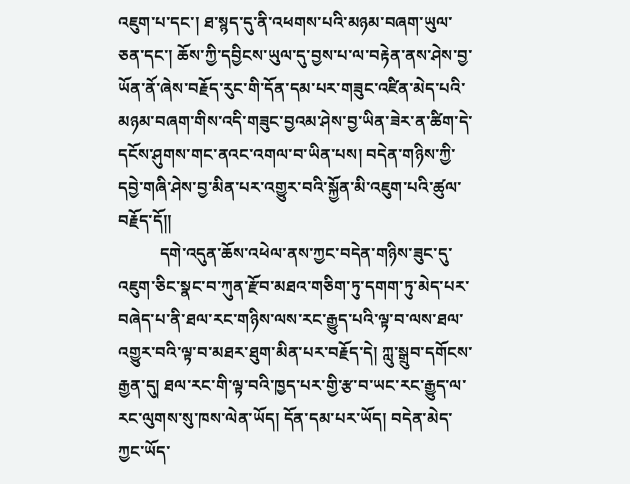འཇུག་པ་དང་། ཐ་སྙད་དུ་ནི་འཕགས་པའི་མཉམ་བཞག་ཡུལ་ཅན་དང་། ཆོས་ཀྱི་དབྱིངས་ཡུལ་དུ་བྱས་པ་ལ་བརྟེན་ནས་ཤེས་བྱ་ཡོན་ནོ་ཞེས་བརྗོད་རུང་གི་དོན་དམ་པར་གཟུང་འཛིན་མེད་པའི་མཉམ་བཞག་གིས་འདི་གཟུང་བྱའམ་ཤེས་བྱ་ཡིན་ཟེར་ན་ཚིག་དེ་དངོས་ཤུགས་གང་ནའང་འགལ་བ་ཡིན་པས། བདེན་གཉིས་ཀྱི་དབྱེ་གཞི་ཤེས་བྱ་མིན་པར་འགྱུར་བའི་སྐྱོན་མི་འཇུག་པའི་ཚུལ་བརྗོད་དོ།།
          དགེ་འདུན་ཆོས་འཕེལ་ནས་ཀྱང་བདེན་གཉིས་ཟུང་དུ་འཇུག་ཅིང་སྣང་བ་ཀུན་རྫོབ་མཐའ་གཅིག་ཏུ་དགག་ཏུ་མེད་པར་བཞེད་པ་ནི་ཐལ་རང་གཉིས་ལས་རང་རྒྱུད་པའི་ལྟ་བ་ལས་ཐལ་འགྱུར་བའི་ལྟ་བ་མཐར་ཐུག་མིན་པར་བརྗོད་དེ། ཀླུ་སྒྲུབ་དགོངས་རྒྱན་དུ། ཐལ་རང་གི་ལྟ་བའི་ཁྱད་པར་གྱི་རྩ་བ་ཡང་རང་རྒྱུད་ལ་རང་ལུགས་སུ་ཁས་ལེན་ཡོད། དོན་དམ་པར་ཡོད། བདེན་མེད་ཀྱང་ཡོད་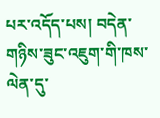པར་འདོད་པས། བདེན་གཉིས་ཟུང་འཇུག་གི་ཁས་ལེན་དུ་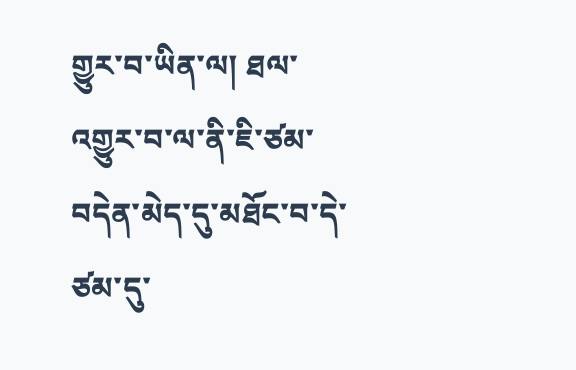གྱུར་བ་ཡིན་ལ། ཐལ་འགྱུར་བ་ལ་ནི་ཇི་ཙམ་བདེན་མེད་དུ་མཐོང་བ་དེ་ཙམ་དུ་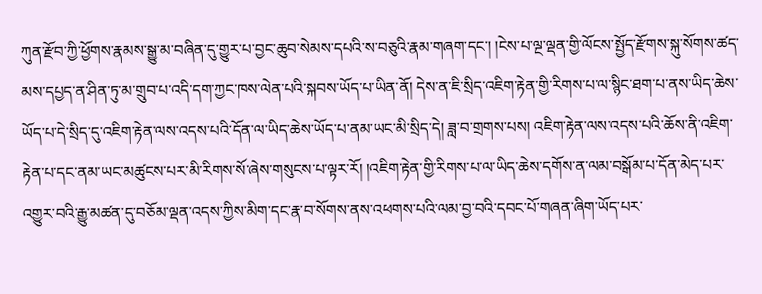ཀུན་རྫོབ་ཀྱི་ཕྱོགས་རྣམས་སྒྱུ་མ་བཞིན་དུ་གྱུར་པ་བྱང་ཆུབ་སེམས་དཔའི་ས་བཅུའི་རྣམ་གཞག་དང་། །ངེས་པ་ལྔ་ལྡན་གྱི་ལོངས་སྤྱོད་རྫོགས་སྐུ་སོགས་ཚད་མས་དཔྱད་ན་ཤིན་ཏུ་མ་གྲུབ་པ་འདི་དག་ཀྱང་ཁས་ལེན་པའི་སྐབས་ཡོད་པ་ཡིན་ནོ། དེས་ན་ཇི་སྲིད་འཇིག་རྟེན་གྱི་རིགས་པ་ལ་སྙིང་ཐག་པ་ནས་ཡིད་ཆེས་ཡོད་པ་དེ་སྲིད་དུ་འཇིག་རྟེན་ལས་འདས་པའི་དོན་ལ་ཡིད་ཆེས་ཡོད་པ་ནམ་ཡང་མི་སྲིད་དེ། ཟླ་བ་གྲགས་པས། འཇིག་རྟེན་ལས་འདས་པའི་ཆོས་ནི་འཇིག་རྟེན་པ་དང་ནམ་ཡང་མཚུངས་པར་མི་རིགས་སོ་ཞེས་གསུངས་པ་ལྟར་རོ། །འཇིག་རྟེན་གྱི་རིགས་པ་ལ་ཡིད་ཆེས་དགོས་ན་ལམ་བསྒོམ་པ་དོན་མེད་པར་འགྱུར་བའི་རྒྱུ་མཚན་དུ་བཅོམ་ལྡན་འདས་ཀྱིས་མིག་དང་རྣ་བ་སོགས་ནས་འཕགས་པའི་ལམ་བྱ་བའི་དབང་པོ་གཞན་ཞིག་ཡོད་པར་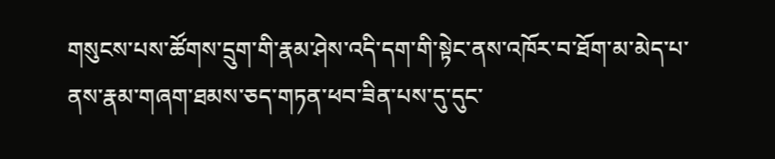གསུངས་པས་ཚོགས་དྲུག་གི་རྣམ་ཤེས་འདི་དག་གི་སྟེང་ནས་འཁོར་བ་ཐོག་མ་མེད་པ་ནས་རྣམ་གཞག་ཐམས་ཅད་གཏན་ཕབ་ཟིན་པས་དུ་དུང་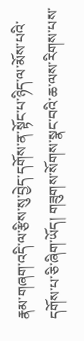རྣམ་གཞག་འདི་ལ་རྩིས་སུ་བྱེད་དགོས་ན་སྟོང་པ་ཉིད་ལ་མོས་པའི་དགོས་པ་ཅི་ཞིག་ཡོད། གཟུགས་སོགས་སྣང་བའི་ཆ་ལས་རིགས་པས་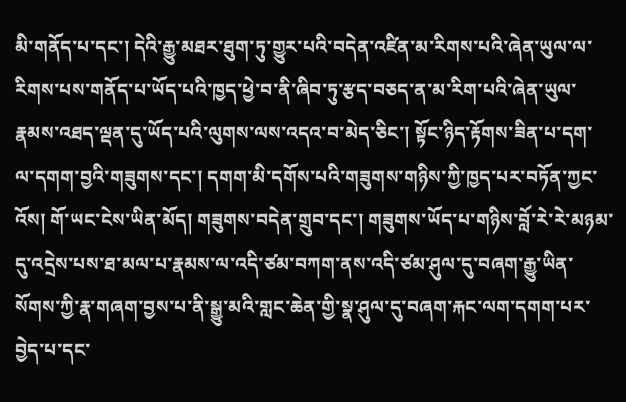མི་གནོད་པ་དང་། དེའི་རྒྱུ་མཐར་ཐུག་ཏུ་གྱུར་པའི་བདེན་འཛིན་མ་རིགས་པའི་ཞེན་ཡུལ་ལ་རིགས་པས་གནོད་པ་ཡོད་པའི་ཁྱད་ཕྱེ་བ་ནི་ཞིབ་ཏུ་རྩད་བཅད་ན་མ་རིག་པའི་ཞེན་ཡུལ་རྣམས་འཐད་ལྡན་དུ་ཡོད་པའི་ལུགས་ལས་འདའ་བ་མེད་ཅིང་། སྟོང་ཉིད་རྟོགས་ཟིན་པ་དག་ལ་དགག་བྱའི་གཟུགས་དང་། དགག་མི་དགོས་པའི་གཟུགས་གཉིས་ཀྱི་ཁྱད་པར་བཏོན་ཀྱང་འོས། གོ་ཡང་ངེས་ཡིན་མོད། གཟུགས་བདེན་གྲུབ་དང་། གཟུགས་ཡོད་པ་གཉིས་བློ་རེ་རེ་མཉམ་དུ་འདྲེས་པས་ཐ་མལ་པ་རྣམས་ལ་འདི་ཙམ་བཀག་ནས་འདི་ཙམ་ཤུལ་དུ་བཞག་རྒྱུ་ཡིན་སོགས་ཀྱི་རྣ་གཞག་བྱས་པ་ནི་སྒྱུ་མའི་གླང་ཆེན་གྱི་སྣ་ཤུལ་དུ་བཞག་རྐང་ལག་དགག་པར་བྱེད་པ་དང་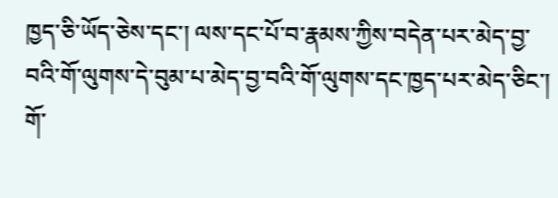ཁྱད་ཅི་ཡོད་ཅེས་དང་། ལས་དང་པོ་བ་རྣམས་ཀྱིས་བདེན་པར་མེད་བྱ་བའི་གོ་ལུགས་དེ་བུམ་པ་མེད་བྱ་བའི་གོ་ལུགས་དང་ཁྱད་པར་མེད་ཅིང་། གོ་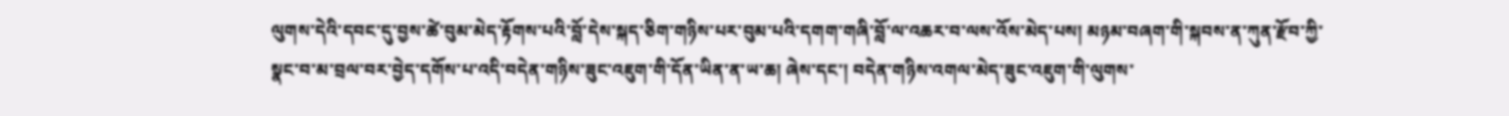ལུགས་དེའི་དབང་དུ་བྱས་ཚེ་བུམ་མེད་རྟོགས་པའི་བློ་དེས་སྐད་ཅིག་གཉིས་པར་བུམ་པའི་དགག་གཞི་བློ་ལ་འཆར་བ་ལས་འོས་མེད་པས། མཉམ་བཞག་གི་སྐབས་ན་ཀུན་རྫོབ་ཀྱི་སྣང་བ་མ་བྲལ་བར་བྱེད་དགོས་པ་འདི་བདེན་གཉིས་ཟུང་འཇུག་གི་དོན་ཡིན་ན་ཡ་ཆ། ཞེས་དང་། བདེན་གཉིས་འགལ་མེད་ཟུང་འཇུག་གི་ལུགས་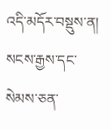འདི་མདོར་བསྡུས་ན། སངས་རྒྱས་དང་སེམས་ཅན་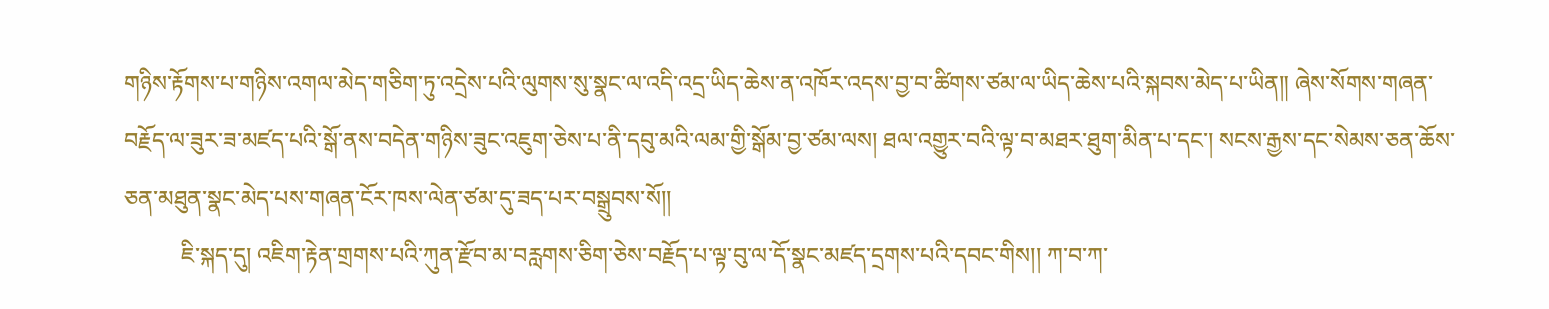གཉིས་རྟོགས་པ་གཉིས་འགལ་མེད་གཅིག་ཏུ་འདྲེས་པའི་ལུགས་སུ་སྣང་ལ་འདི་འདྲ་ཡིད་ཆེས་ན་འཁོར་འདས་བྱ་བ་ཚིགས་ཙམ་ལ་ཡིད་ཆེས་པའི་སྐབས་མེད་པ་ཡིན༎ ཞེས་སོགས་གཞན་བརྗོད་ལ་ཟུར་ཟ་མཛད་པའི་སྒོ་ནས་བདེན་གཉིས་ཟུང་འཇུག་ཅེས་པ་ནི་དབུ་མའི་ལམ་གྱི་སྒོམ་བྱ་ཙམ་ལས། ཐལ་འགྱུར་བའི་ལྟ་བ་མཐར་ཐུག་མིན་པ་དང་། སངས་རྒྱས་དང་སེམས་ཅན་ཆོས་ཅན་མཐུན་སྣང་མེད་པས་གཞན་ངོར་ཁས་ལེན་ཙམ་དུ་ཟད་པར་བསྒྲུབས་སོ།།
          ཇི་སྐད་དུ། འཇིག་རྟེན་གྲགས་པའི་ཀུན་རྫོབ་མ་བརླགས་ཅིག་ཅེས་བརྗོད་པ་ལྟ་བུ་ལ་དོ་སྣང་མཛད་དྲགས་པའི་དབང་གིས།། ཀ་བ་ཀ་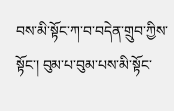བས་མི་སྟོང་ཀ་བ་བདེན་གྲུབ་ཀྱིས་སྟོང་། བུམ་པ་བུམ་པས་མི་སྟོང་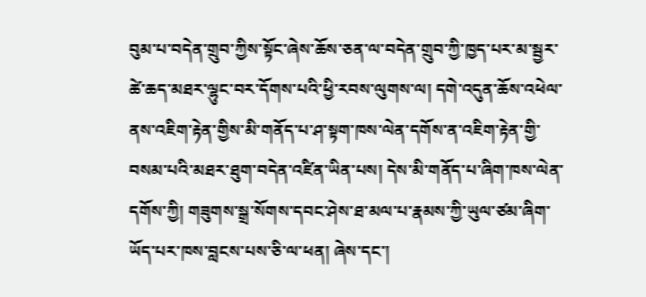བུམ་པ་བདེན་གྲུབ་ཀྱིས་སྟོང་ཞེས་ཆོས་ཅན་ལ་བདེན་གྲུབ་ཀྱི་ཁྱད་པར་མ་སྦྱར་ཚེ་ཆད་མཐར་ལྷུང་བར་དོགས་པའི་ཕྱི་རབས་ལུགས་ལ། དགེ་འདུན་ཆོས་འཕེལ་ནས་འཇིག་རྟེན་གྱིས་མི་གནོད་པ་ཤ་སྟག་ཁས་ལེན་དགོས་ན་འཇིག་རྟེན་གྱི་བསམ་པའི་མཐར་ཐུག་བདེན་འཛིན་ཡིན་པས། དེས་མི་གནོད་པ་ཞིག་ཁས་ལེན་དགོས་ཀྱི། གཟུགས་སྒྲ་སོགས་དབང་ཤེས་ཐ་མལ་པ་རྣམས་ཀྱི་ཡུལ་ཙམ་ཞིག་ཡོད་པར་ཁས་བླངས་པས་ཅི་ལ་ཕན། ཞེས་དང་།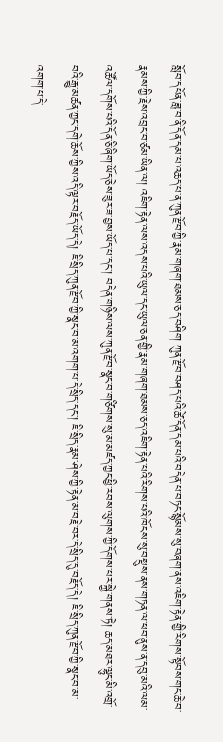སློབ་དཔོན་ཟླ་བ་ནི་དོན་དམ་པ་འཆད་པ་ན་ཀུན་རྫོབ་ཀྱི་རྣམ་གཞག་ཐམས་ཅད་བཤིག ཀུན་རྫོབ་བཤད་པའི་ཚེ་དོན་དམ་པའི་བདེན་པ་བཏང་སྙོམས་སུ་བཞག་ནས་འཇིག་རྟེན་གྱི་རིགས་སྟོབས་གང་ཆེ་བ་རྣམས་ཀྱི་རྗེས་འབྲང་བ་ཙམ་ཡིན་ལ། འཇིག་རྟེན་ལས་འདས་པའི་ཡུལ་དང་ཡུལ་ཅན་གྱི་རྣམ་གཞག་ཐམས་ཅད་འཇིག་རྟེན་པའི་རིགས་པའི་ཁོངས་སུ་བསྡུས་ནས་གཏན་ལ་ཕབ་ནུས་ན་དབུ་མའི་ལམ་འཚོལ་དགོས་པའི་དོན་ཅི་ཞིག་ཡོད་ཅེས་ཟུར་ཟ་བྱས་ཡོད་པ་དང་། བདེན་གཉིས་ལས་ཀུན་རྫོབ་སྣང་བ་གཙིགས་སུ་མ་མཛད་ཀྱང་ཕྱི་རབས་ལུགས་ཀྱི་དོགས་པར་སྐྱེ་གནས་ཏེ། ཆད་མཐར་ལྷུང་མི་འགྲོ་བའི་རྒྱུ་མཚན་ཀྱང་དགེ་ཆོས་ཀྱིས་འདི་ལྟར་བརྗོད་ཡོད་དེ། ཇི་སྲིད་ཀུན་རྫོབ་ཀྱི་སྣང་བ་མ་འགག་པ་དེ་སྲིད་དང་། ཇི་སྲིད་རྣམ་ཤེས་ཀྱི་རྟེན་མ་བརྗེ་བར་དེ་སྲིད་དུ་བརྗོད་དེ། ཇི་སྲིད་ཀུན་རྫོབ་ཀྱི་སྣང་བ་མ་འགག་པ་དེ་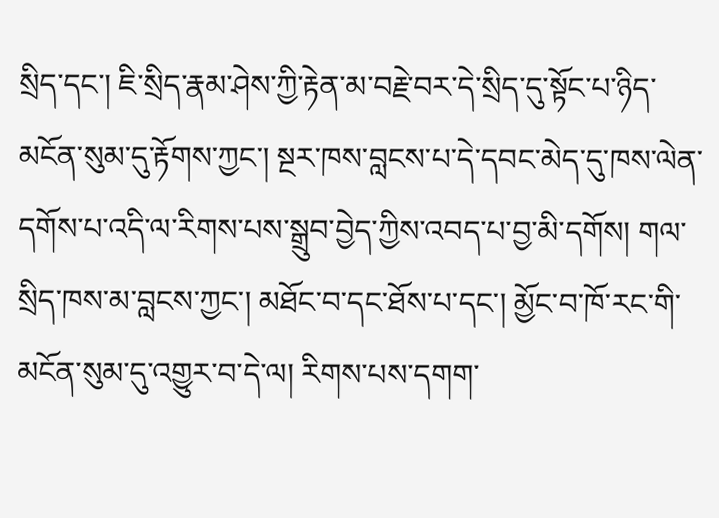སྲིད་དང་། ཇི་སྲིད་རྣམ་ཤེས་ཀྱི་རྟེན་མ་བརྗེ་བར་དེ་སྲིད་དུ་སྟོང་པ་ཉིད་མངོན་སུམ་དུ་རྟོགས་ཀྱང་། སྔར་ཁས་བླངས་པ་དེ་དབང་མེད་དུ་ཁས་ལེན་དགོས་པ་འདི་ལ་རིགས་པས་སྒྲུབ་བྱེད་ཀྱིས་འབད་པ་བྱ་མི་དགོས། གལ་སྲིད་ཁས་མ་བླངས་ཀྱང་། མཐོང་བ་དང་ཐོས་པ་དང་། མྱོང་བ་ཁོ་རང་གི་མངོན་སུམ་དུ་འགྱུར་བ་དེ་ལ། རིགས་པས་དགག་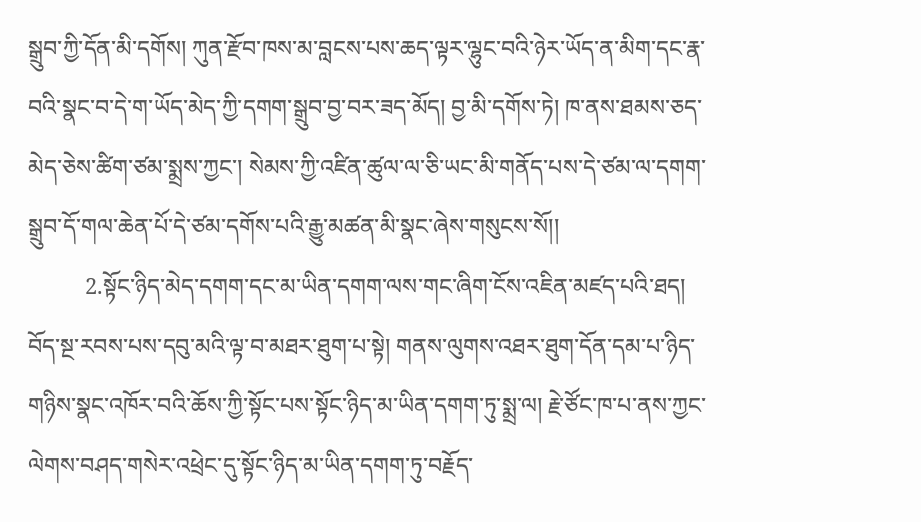སྒྲུབ་ཀྱི་དོན་མི་དགོས། ཀུན་རྫོབ་ཁས་མ་བླངས་པས་ཆད་ལྟར་ལྷུང་བའི་ཉེར་ཡོད་ན་མིག་དང་རྣ་བའི་སྣང་བ་དེ་ག་ཡོད་མེད་ཀྱི་དགག་སྒྲུབ་བྱ་བར་ཟད་མོད། བྱ་མི་དགོས་ཏེ། ཁ་ནས་ཐམས་ཅད་མེད་ཅེས་ཚིག་ཙམ་སྨྲས་ཀྱང་། སེམས་ཀྱི་འཛིན་ཚུལ་ལ་ཅི་ཡང་མི་གནོད་པས་དེ་ཙམ་ལ་དགག་སྒྲུབ་དོ་གལ་ཆེན་པོ་དེ་ཙམ་དགོས་པའི་རྒྱུ་མཚན་མི་སྣང་ཞེས་གསུངས་སོ།།
          2.སྟོང་ཉིད་མེད་དགག་དང་མ་ཡིན་དགག་ལས་གང་ཞིག་ངོས་འཇིན་མཛད་པའི་ཐད། བོད་སྔ་རབས་པས་དབུ་མའི་ལྟ་བ་མཐར་ཐུག་པ་སྟེ། གནས་ལུགས་འཐར་ཐུག་དོན་དམ་པ་ཉིད་གཉིས་སྣང་འཁོར་བའི་ཆོས་ཀྱི་སྟོང་པས་སྟོང་ཉིད་མ་ཡིན་དགག་ཏུ་སྨྲ་ལ། རྗེ་ཙོང་ཁ་པ་ནས་ཀྱང་ལེགས་བཤད་གསེར་འཕྲེང་དུ་སྟོང་ཉིད་མ་ཡིན་དགག་ཏུ་བརྗོད་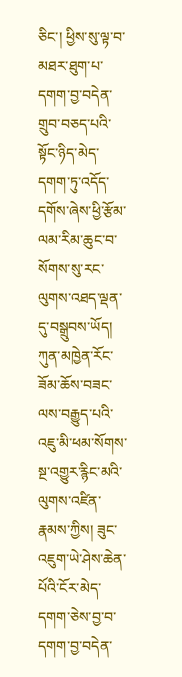ཅིང་། ཕྱིས་སུ་ལྟ་བ་མཐར་ཐུག་པ་དགག་བྱ་བདེན་གྲུབ་བཅད་པའི་སྟོང་ཉིད་མེད་དགག་ཏུ་འདོད་དགོས་ཞེས་ཕྱི་རྩོམ་ལམ་རིམ་ཆུང་བ་སོགས་སུ་རང་ལུགས་འཐད་ལྡན་དུ་བསྒྲུབས་ཡོད།   ཀུན་མཁྱེན་རོང་ཟོམ་ཆོས་བཟང་ལས་བརྒྱུད་པའི་འཇུ་མི་ཕམ་སོགས་སྔ་འགྱུར་རྙིང་མའི་ལུགས་འཛིན་རྣམས་ཀྱིས། ཟུང་འཇུག་ཡེ་ཤེས་ཆེན་པོའི་ངོར་མེད་དགག་ཅེས་བྱ་བ་དགག་བྱ་བདེན་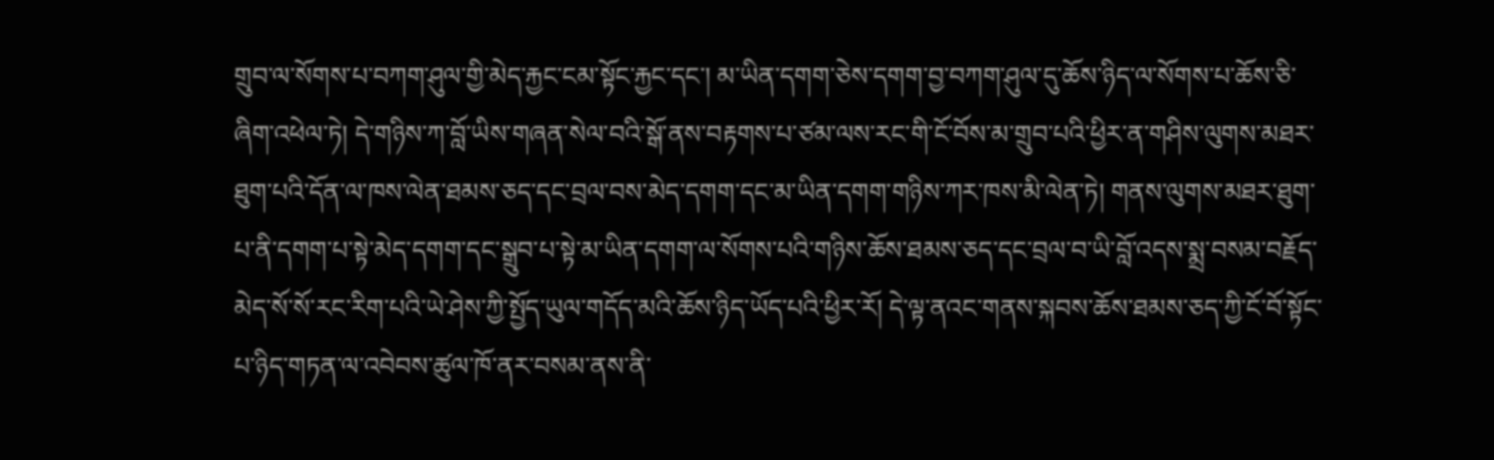གྲུབ་ལ་སོགས་པ་བཀག་ཤུལ་གྱི་མེད་རྐྱང་ངམ་སྟོང་རྐྱང་དང་། མ་ཡིན་དགག་ཅེས་དགག་བྱ་བཀག་ཤུལ་དུ་ཆོས་ཉིད་ལ་སོགས་པ་ཆོས་ཅི་ཞིག་འཕེལ་ཏེ། དེ་གཉིས་ཀ་བློ་ཡིས་གཞན་སེལ་བའི་སྒོ་ནས་བརྟགས་པ་ཙམ་ལས་རང་གི་ངོ་བོས་མ་གྲུབ་པའི་ཕྱིར་ན་གཤིས་ལུགས་མཐར་ཐུག་པའི་དོན་ལ་ཁས་ལེན་ཐམས་ཅད་དང་བྲལ་བས་མེད་དགག་དང་མ་ཡིན་དགག་གཉིས་ཀར་ཁས་མི་ལེན་ཏེ། གནས་ལུགས་མཐར་ཐུག་པ་ནི་དགག་པ་སྟེ་མེད་དགག་དང་སྒྲུབ་པ་སྟེ་མ་ཡིན་དགག་ལ་སོགས་པའི་གཉིས་ཆོས་ཐམས་ཅད་དང་བྲལ་བ་ཡི་བློ་འདས་སྨྲ་བསམ་བརྗོད་མེད་སོ་སོ་རང་རིག་པའི་ཡེ་ཤེས་ཀྱི་སྤྱོད་ཡུལ་གདོད་མའི་ཆོས་ཉིད་ཡོད་པའི་ཕྱིར་རོ། དེ་ལྟ་ནའང་གནས་སྐབས་ཆོས་ཐམས་ཅད་ཀྱི་ངོ་བོ་སྟོང་པ་ཉིད་གཏན་ལ་འབེབས་ཚུལ་ཁོ་ནར་བསམ་ནས་ནི་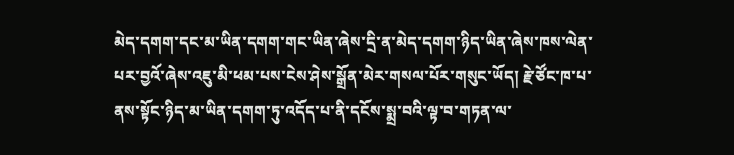མེད་དགག་དང་མ་ཡིན་དགག་གང་ཡིན་ཞེས་དྲི་ན་མེད་དགག་ཉིད་ཡིན་ཞེས་ཁས་ལེན་པར་བྱའོ་ཞེས་འཇུ་མི་ཕམ་པས་ངེས་ཤེས་སྒྲོན་མེར་གསལ་པོར་གསུང་ཡོད། རྗེ་ཙོང་ཁ་པ་ནས་སྟོང་ཉིད་མ་ཡིན་དགག་ཏུ་འདོད་པ་ནི་དངོས་སྨྲ་བའི་ལྟ་བ་གཏན་ལ་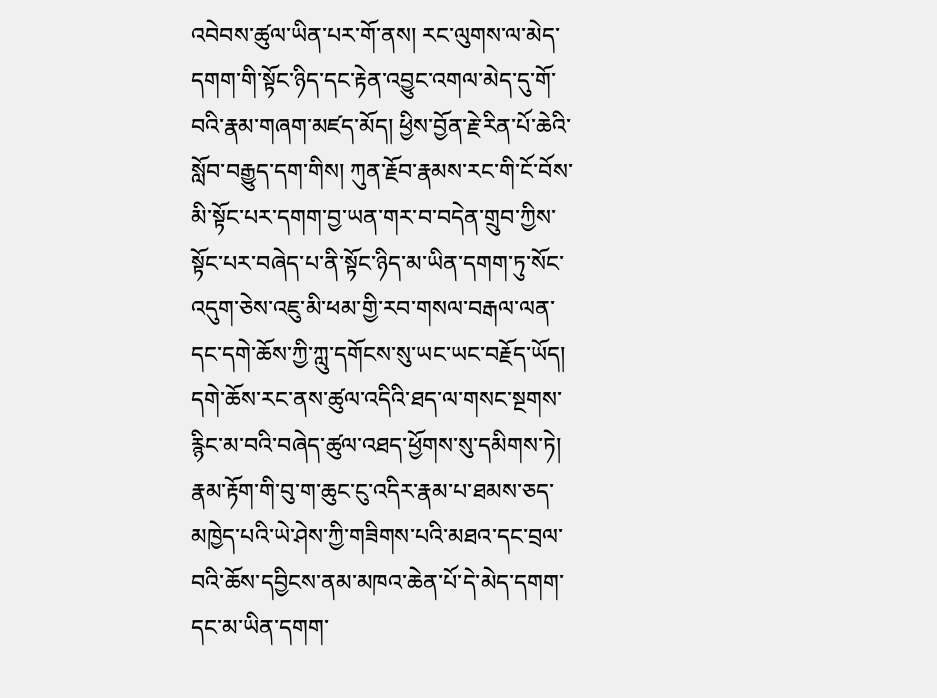འབེབས་ཚུལ་ཡིན་པར་གོ་ནས། རང་ལུགས་ལ་མེད་དགག་གི་སྟོང་ཉིད་དང་རྟེན་འབྱུང་འགལ་མེད་དུ་གོ་བའི་རྣམ་གཞག་མཛད་མོད། ཕྱིས་བྱོན་རྗེ་རིན་པོ་ཆེའི་སློབ་བརྒྱུད་དག་གིས། ཀུན་རྗོབ་རྣམས་རང་གི་ངོ་བོས་མི་སྟོང་པར་དགག་བྱ་ཡན་གར་བ་བདེན་གྲུབ་ཀྱིས་སྟོང་པར་བཞེད་པ་ནི་སྟོང་ཉིད་མ་ཡིན་དགག་ཏུ་སོང་འདུག་ཅེས་འཇུ་མི་ཕམ་གྱི་རབ་གསལ་བརྒལ་ལན་དང་དགེ་ཆོས་ཀྱི་ཀླུ་དགོངས་སུ་ཡང་ཡང་བརྗོད་ཡོད། དགེ་ཆོས་རང་ནས་ཚུལ་འདིའི་ཐད་ལ་གསང་སྔགས་རྙིང་མ་བའི་བཞེད་ཚུལ་འཐད་ཕྱོགས་སུ་དམིགས་ཏེ། རྣམ་རྟོག་གི་བུ་ག་ཆུང་ངུ་འདིར་རྣམ་པ་ཐམས་ཅད་མཁྱེད་པའི་ཡེ་ཤེས་ཀྱི་གཟིགས་པའི་མཐའ་དང་བྲལ་བའི་ཆོས་དབྱིངས་ནམ་མཁའ་ཆེན་པོ་དེ་མེད་དགག་དང་མ་ཡིན་དགག་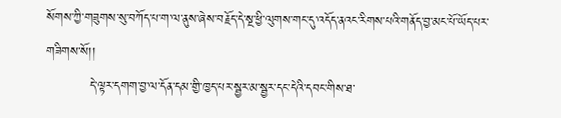སོགས་ཀྱི་གཟུགས་སུ་བཀོད་པ་ག་ལ་ནུས་ཞེས་བརྗོད་དེ་སྔ་ཕྱི་ལུགས་གང་དུ་འདོད་ནའང་རིགས་པའི་གནོད་བྱ་མང་པོ་ཡོད་པར་གཟིགས་སོ།།
          དེ་ལྟར་དགག་བྱ་ལ་དོན་དམ་གྱི་ཁྱད་པར་སྦྱར་མ་སྦྱར་དང་དེའི་དབང་གིས་ཐ་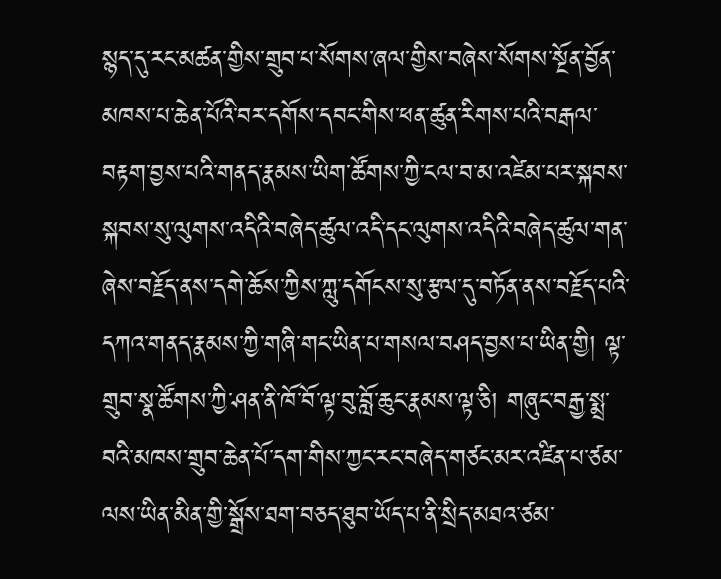སྙད་དུ་རང་མཚན་གྱིས་གྲུབ་པ་སོགས་ཞལ་གྱིས་བཞེས་སོགས་སྔོན་བྱོན་མཁས་པ་ཆེན་པོའི་བར་དགོས་དབང་གིས་ཕན་ཚུན་རིགས་པའི་བརྒལ་བརྟག་བྱས་པའི་གནད་རྣམས་ཡིག་ཚོགས་ཀྱི་ངལ་བ་མ་འཛེམ་པར་སྐབས་སྐབས་སུ་ལུགས་འདིའི་བཞེད་ཚུལ་འདི་དང་ལུགས་འདིའི་བཞེད་ཚུལ་གན་ཞེས་བརྗོད་ནས་དགེ་ཆོས་ཀྱིས་ཀླུ་དགོངས་སུ་རྩལ་དུ་བཏོན་ནས་བརྗོད་པའི་དཀའ་གནད་རྣམས་ཀྱི་གཞི་གང་ཡིན་པ་གསལ་བཤད་བྱས་པ་ཡིན་གྱི། ལྟ་གྲུབ་སྣ་ཚོགས་ཀྱི་ཤན་ནི་ཁོ་བོ་ལྟ་བུ་བློ་ཆུང་རྣམས་ལྟ་ཅི། གཞུང་བརྒྱ་སྨྲ་བའི་མཁས་གྲུབ་ཆེན་པོ་དག་གིས་ཀྱང་རང་བཞེད་གཙང་མར་འཛིན་པ་ཙམ་ལས་ཡིན་མིན་གྱི་སྒྲོས་ཐག་བཅད་ཐུབ་ཡོད་པ་ནི་སྲིད་མཐའ་ཙམ་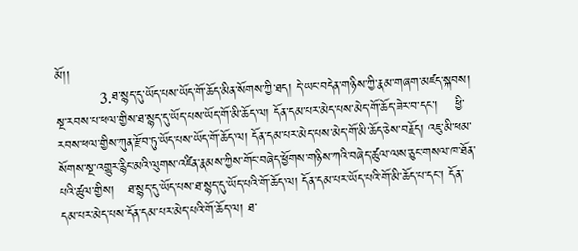མོ།།
          3.ཐ་སྙད་དུ་ཡོད་པས་ཡོད་གོ་ཆོད་མིན་སོགས་ཀྱི་ཐད། དེ་ཡང་བདེན་གཉིས་ཀྱི་རྣམ་གཞག་མཛད་སྐབས། སྔ་རབས་པ་ཕལ་གྱིས་ཐ་སྙད་དུ་ཡོད་པས་ཡོད་གོ་མི་ཆོད་ལ། དོན་དམ་པར་མེད་པས་མེད་གོ་ཆོད་ཟེར་བ་དང་།    ཕྱི་རབས་ཕལ་གྱིས་ཀུན་རྫོབ་ཏུ་ཡོད་པས་ཡོད་གོ་ཆོད་ལ། དོན་དམ་པར་མེད་པས་མེད་གོ་མི་ཆོད་ཅེས་བརྗོད། འཇུ་མི་ཕམ་སོགས་སྔ་འགྱུར་རྙིང་མའི་ལུགས་འཛིན་རྣམས་ཀྱིས་གོང་བཞེད་ཕྱོགས་གཉིས་ཀའི་བཞེད་ཚུལ་ལས་ཅུང་གསལ་ཁ་ཐོན་པའི་ཚུལ་གྱིས།   ཐ་སྙད་དུ་ཡོད་པས་ཐ་སྙད་དུ་ཡོད་པའི་གོ་ཆོད་ལ། དོན་དམ་པར་ཡོད་པའི་གོ་མི་ཆོད་པ་དང་། དོན་དམ་པར་མེད་པས་དོན་དམ་པར་མེད་པའི་གོ་ཆོད་ལ། ཐ་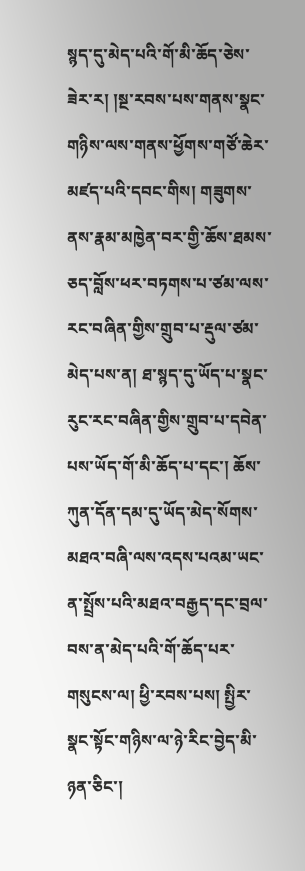སྙད་དུ་མེད་པའི་གོ་མི་ཆོད་ཅེས་ཟེར་ར། །སྔ་རབས་པས་གནས་སྣང་གཉིས་ལས་གནས་ཕྱོགས་གཙོ་ཆེར་མཛད་པའི་དབང་གིས། གཟུགས་ནས་རྣམ་མཁྱེན་བར་གྱི་ཆོས་ཐམས་ཅད་བློས་ཕར་བཏགས་པ་ཙམ་ལས་རང་བཞིན་གྱིས་གྲུབ་པ་རྡུལ་ཙམ་མེད་པས་ན། ཐ་སྙད་དུ་ཡོད་པ་སྣང་རུང་རང་བཞིན་གྱིས་གྲུབ་པ་དབེན་པས་ཡོད་གོ་མི་ཆོད་པ་དང་། ཆོས་ཀུན་དོན་དམ་དུ་ཡོད་མེད་སོགས་མཐའ་བཞི་ལས་འདས་པའམ་ཡང་ན་སྤྲོས་པའི་མཐའ་བརྒྱད་དང་བྲལ་བས་ན་མེད་པའི་གོ་ཆོད་པར་གསུངས་ལ། ཕྱི་རབས་པས། སྤྱིར་སྣང་སྟོང་གཉིས་ལ་ཉེ་རིང་བྱེད་མི་ཉན་ཅིང་།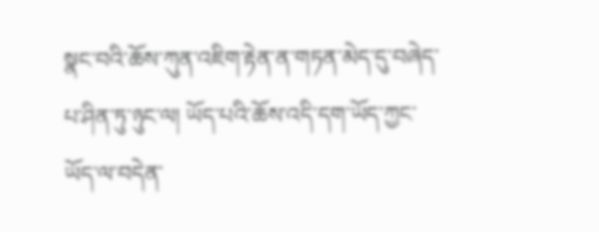སྣང་བའི་ཆོས་ཀུན་འཇིག་རྟེན་ན་གཏན་མེད་དུ་བཞེད་པ་ཤིན་ཏུ་ཉུང་ལ། ཡོད་པའི་ཆོས་འདི་དག་ཡོད་ཀྱང་ཡོད་ལ་བདེན་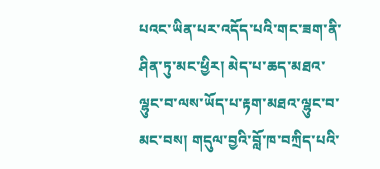པའང་ཡིན་པར་འདོད་པའི་གང་ཟག་ནི་ཤིན་ཏུ་མང་ཕྱིར། མེད་པ་ཆད་མཐའ་ལྷུང་བ་ལས་ཡོད་པ་རྟག་མཐའ་ལྷུང་བ་མང་བས། གདུལ་བྱའི་བློ་ཁ་བཀྲིད་པའི་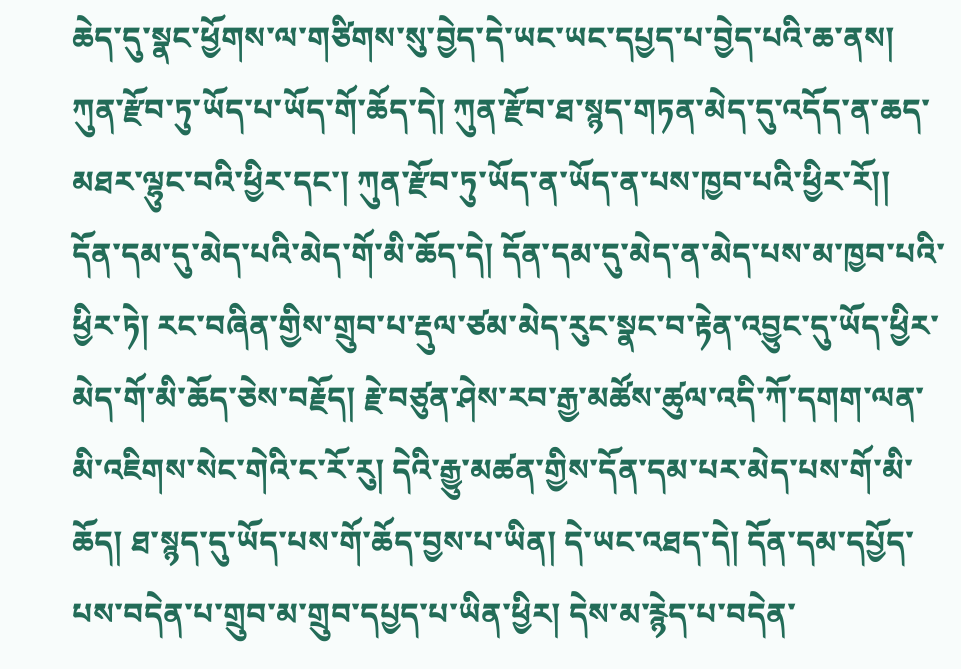ཆེད་དུ་སྣང་ཕྱོགས་ལ་གཙིགས་སུ་བྱེད་དེ་ཡང་ཡང་དཔྱད་པ་བྱེད་པའི་ཆ་ནས། ཀུན་རྫོབ་ཏུ་ཡོད་པ་ཡོད་གོ་ཆོད་དེ། ཀུན་རྫོབ་ཐ་སྙད་གཏན་མེད་དུ་འདོད་ན་ཆད་མཐར་ལྷུང་བའི་ཕྱིར་དང་། ཀུན་རྫོབ་ཏུ་ཡོད་ན་ཡོད་ན་པས་ཁྱབ་པའི་ཕྱིར་རོ།། དོན་དམ་དུ་མེད་པའི་མེད་གོ་མི་ཆོད་དེ། དོན་དམ་དུ་མེད་ན་མེད་པས་མ་ཁྱབ་པའི་ཕྱིར་ཏེ། རང་བཞིན་གྱིས་གྲུབ་པ་རྡུལ་ཙམ་མེད་རུང་སྣང་བ་རྟེན་འབྱུང་དུ་ཡོད་ཕྱིར་མེད་གོ་མི་ཆོད་ཅེས་བརྗོད། རྗེ་བཙུན་ཤེས་རབ་རྒྱ་མཚོས་ཚུལ་འདི་ཀོ་དགག་ལན་མི་འཇིགས་སེང་གེའི་ང་རོ་རུ། དེའི་རྒྱུ་མཚན་གྱིས་དོན་དམ་པར་མེད་པས་གོ་མི་ཆོད། ཐ་སྙད་དུ་ཡོད་པས་གོ་ཆོད་བྱས་པ་ཡིན། དེ་ཡང་འཐད་དེ། དོན་དམ་དཔྱོད་པས་བདེན་པ་གྲུབ་མ་གྲུབ་དཔྱད་པ་ཡིན་ཕྱིར། དེས་མ་རྙེད་པ་བདེན་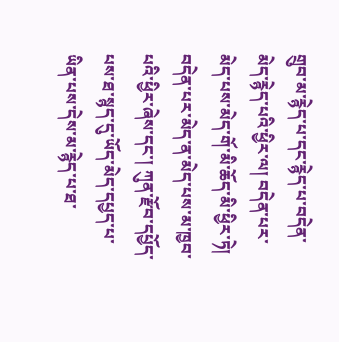གྲུབ་མ་རྙེད་པ་དང་རྙེད་པ་བདེན་མེད་རྙེད་པའི་ཕྱིར་ལ། བདེན་པར་མེད་པས་མེད་གོ་མི་ཆོད་མི་ཕྱིར་ཏེ། བདེན་པར་མེད་ན་མེད་པས་མ་ཁྱབ་པའི་ཕྱིར་ཞེས་དང་། ཀུན་རྫོབ་དཔྱོད་པས་ཐ་སྙད་དུ་ཡོད་མེད་དཔྱད་པ་ཡིན་པས་དེས་མ་རྙེད་པ་ཐ་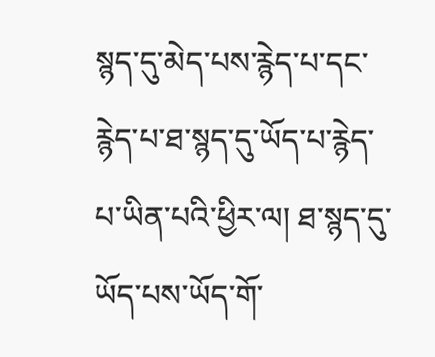སྙད་དུ་མེད་པས་རྙེད་པ་དང་རྙེད་པ་ཐ་སྙད་དུ་ཡོད་པ་རྙེད་པ་ཡིན་པའི་ཕྱིར་ལ། ཐ་སྙད་དུ་ཡོད་པས་ཡོད་གོ་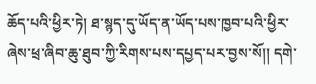ཆོད་པའི་ཕྱིར་ཏེ། ཐ་སྙད་དུ་ཡོད་ན་ཡོད་པས་ཁྱབ་པའི་ཕྱིར་ཞེས་ཕྲ་ཞིབ་ཆུ་ཐུབ་ཀྱི་རིགས་པས་དཔྱད་པར་བྱས་སོ།། དགེ་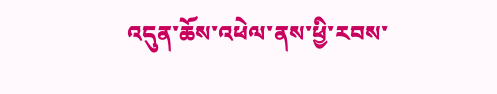འདུན་ཆོས་འཕེལ་ནས་ཕྱི་རབས་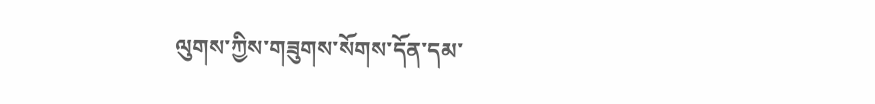ལུགས་ཀྱིས་གཟུགས་སོགས་དོན་དམ་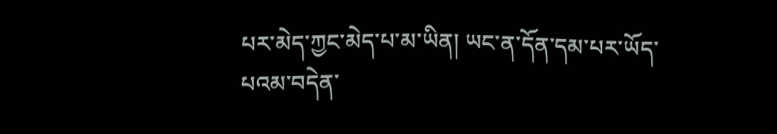པར་མེད་ཀྱང་མེད་པ་མ་ཡིན། ཡང་ན་དོན་དམ་པར་ཡོད་པའམ་བདེན་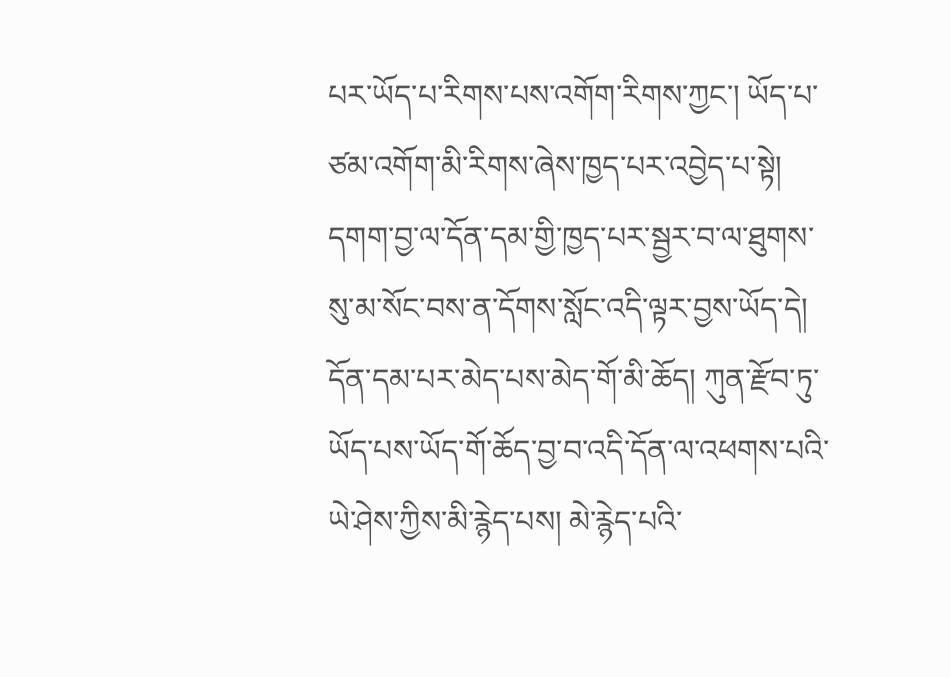པར་ཡོད་པ་རིགས་པས་འགོག་རིགས་ཀྱང་། ཡོད་པ་ཙམ་འགོག་མི་རིགས་ཞེས་ཁྱད་པར་འབྱེད་པ་སྟེ། དགག་བྱ་ལ་དོན་དམ་གྱི་ཁྱད་པར་སྦྱར་བ་ལ་ཐུགས་སུ་མ་སོང་བས་ན་དོགས་སློང་འདི་ལྟར་བྱས་ཡོད་དེ། དོན་དམ་པར་མེད་པས་མེད་གོ་མི་ཆོད། ཀུན་རྫོབ་ཏུ་ཡོད་པས་ཡོད་གོ་ཆོད་བྱ་བ་འདི་དོན་ལ་འཕགས་པའི་ཡེ་ཤེས་ཀྱིས་མི་རྙེད་པས། མེ་རྙེད་པའི་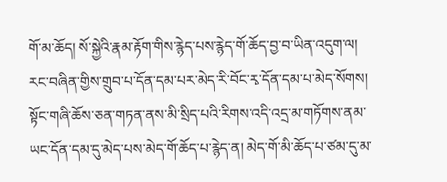གོ་མ་ཆོད། སོ་སྐྱེའི་རྣམ་རྟོག་གིས་རྙེད་པས་རྙེད་གོ་ཆོད་བྱ་བ་ཡིན་འདུག་ལ། རང་བཞིན་གྱིས་གྲུབ་པ་དོན་དམ་པར་མེད་རི་བོང་རྭ་དོན་དམ་པ་མེད་སོགས། སྟོང་གཞི་ཆོས་ཅན་གཏན་ནས་མི་སྲིད་པའི་རིགས་འདི་འདྲ་མ་གཏོགས་ནམ་ཡང་དོན་དམ་དུ་མེད་པས་མེད་གོ་ཆོད་པ་རྙེད་ན། མེད་གོ་མི་ཆོད་པ་ཙམ་དུ་མ་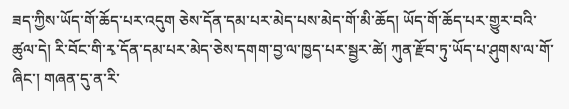ཟད་ཀྱིས་ཡོད་གོ་ཆོད་པར་འདུག ཅེས་དོན་དམ་པར་མེད་པས་མེད་གོ་མི་ཆོད། ཡོད་གོ་ཆོད་པར་གྱུར་བའི་ཚུལ་དེ། རི་བོང་གི་རྭ་དོན་དམ་པར་མེད་ཅེས་དགག་བྱ་ལ་ཁྱད་པར་སྦྱར་ཚེ། ཀུན་རྫོབ་ཏུ་ཡོད་པ་ཤུགས་ལ་གོ་ཞིང་། གཞན་དུ་ན་རི་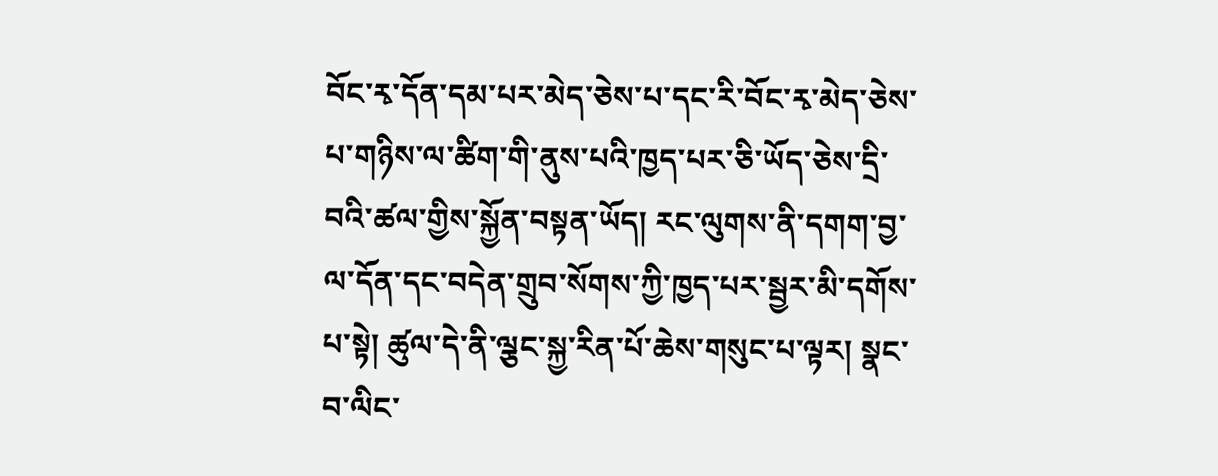བོང་རྭ་དོན་དམ་པར་མེད་ཅེས་པ་དང་རི་བོང་རྭ་མེད་ཅེས་པ་གཉིས་ལ་ཚིག་གི་ནུས་པའི་ཁྱད་པར་ཅི་ཡོད་ཅེས་དྲི་བའི་ཚལ་གྱིས་སྐྱོན་བསྟན་ཡོད། རང་ལུགས་ནི་དགག་བྱ་ལ་དོན་དང་བདེན་གྲུབ་སོགས་ཀྱི་ཁྱད་པར་སྦྱར་མི་དགོས་པ་སྟེ། ཚུལ་དེ་ནི་ལྕང་སྐྱ་རིན་པོ་ཆེས་གསུང་པ་ལྟར། སྣང་བ་ལིང་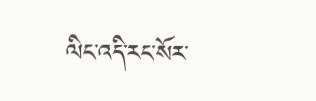ལིང་འདི་རང་སོར་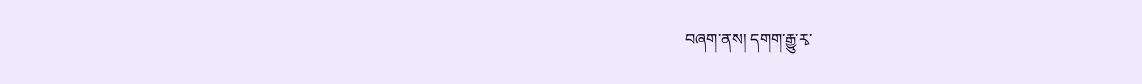བཞག་ནས། དགག་རྒྱུ་རྭ་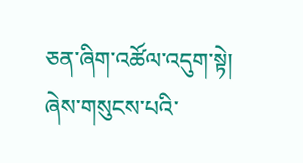ཅན་ཞིག་འཚོལ་འདུག་སྟེ། ཞེས་གསུངས་པའི་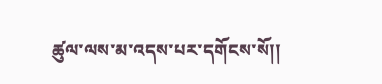ཚུལ་ལས་མ་འདས་པར་དགོངས་སོ།།